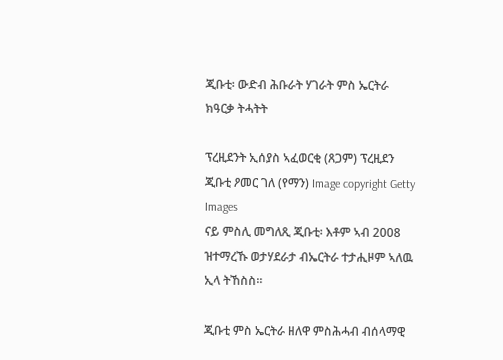ጂቡቲ፡ ውድብ ሕቡራት ሃገራት ምስ ኤርትራ ክዓርቃ ትሓትት

ፕረዚደንት ኢሰያስ ኣፈወርቂ (ጸጋም) ፕረዚደን ጂቡቲ ዖመር ገለ (የማን) Image copyright Getty Images
ናይ ምስሊ መግለጺ ጂቡቲ፡ እቶም ኣብ 2008 ዝተማረኹ ወታሃደራታ ብኤርትራ ተታሒዞም ኣለዉ ኢላ ትኸስስ።

ጂቡቲ ምስ ኤርትራ ዘለዋ ምስሕሓብ ብሰላማዊ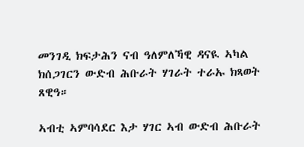መንገዲ ክፍታሕን ናብ ዓለምለኻዊ ዳናዪ ኣካል ክሰጋገርን ውድብ ሕቡራት ሃገራት ተራኡ ክጻወት ጸዊዓ።

ኣብቲ ኣምባሳደር እታ ሃገር ኣብ ውድብ ሕቡራት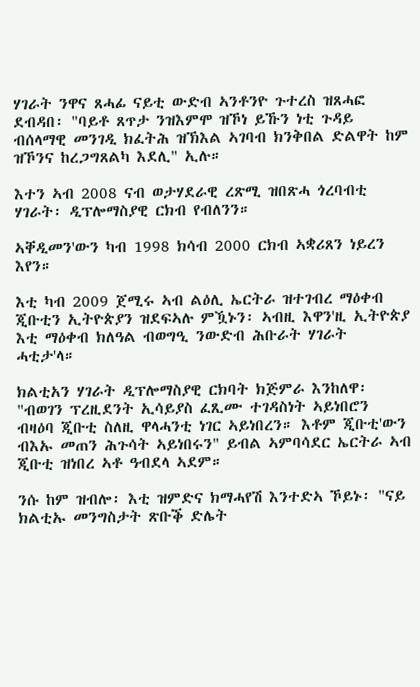ሃገራት ንዋና ጸሓፊ ናይቲ ውድብ ኣንቶንዮ ጉተረስ ዝጸሓፎ ደብዳበ፡ "ባይቶ ጸጥታ ንዝእምሞ ዝኾነ ይኹን ነቲ ጉዳይ ብሰላማዊ መንገዲ ክፈትሕ ዝኽእል ኣገባብ ክንቅበል ድልዋት ከም ዝኾንና ከረጋግጸልካ እደሊ" ኢሉ።

እተን ኣብ 2008 ናብ ወታሃደራዊ ረጽሚ ዝበጽሓ ጎረባብቲ ሃገራት፡ ዲፕሎማስያዊ ርክብ የብለንን።

ኣቐዲመን'ውን ካብ 1998 ክሳብ 2000 ርክብ ኣቋሪጸን ነይረን እየን።

እቲ ካብ 2009 ጀሚሩ ኣብ ልዕሊ ኤርትራ ዝተገብረ ማዕቀብ ጂቡቲን ኢትዮጵያን ዝደፍኣሉ ምዃኑን፡ ኣብዚ እዋን'ዚ ኢትዮጵያ እቲ ማዕቀብ ክለዓል ብወግዒ ንውድብ ሕቡራት ሃገራት ሓቲታ'ላ።

ክልቲአን ሃገራት ዲፕሎማስያዊ ርክባት ክጅምራ እንከለዋ፡ "ብወገን ፕረዚደንት ኢሳይያስ ፈጺሙ ተገዳስነት ኣይነበሮን ብዛዕባ ጂቡቲ ስለዚ ዋላሓንቲ ነገር ኣይነበረን። እቶም ጂቡቲ'ውን ብእኡ መጠን ሕጉሳት ኣይነበሩን" ይብል ኣምባሳደር ኤርትራ ኣብ ጂቡቲ ዝነበረ ኣቶ ዓብደላ ኣደም።

ንሱ ከም ዝብሎ፡ እቲ ዝምድና ክማሓየሽ እንተድኣ ኾይኑ፡ "ናይ ክልቲኡ መንግስታት ጽቡቕ ድሌት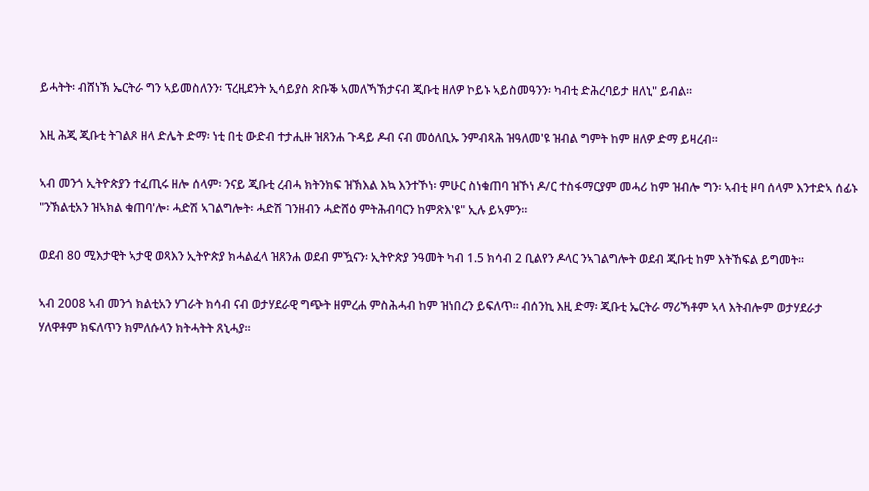ይሓትት፡ ብሸነኽ ኤርትራ ግን ኣይመስለንን፡ ፕረዚደንት ኢሳይያስ ጽቡቕ ኣመለኻኽታናብ ጂቡቲ ዘለዎ ኮይኑ ኣይስመዓንን፡ ካብቲ ድሕረባይታ ዘለኒ" ይብል።

እዚ ሕጂ ጂቡቲ ትገልጾ ዘላ ድሌት ድማ፡ ነቲ በቲ ውድብ ተታሒዙ ዝጸንሐ ጉዳይ ዶብ ናብ መዕለቢኡ ንምብጻሕ ዝዓለመ'ዩ ዝብል ግምት ከም ዘለዎ ድማ ይዛረብ።

ኣብ መንጎ ኢትዮጵያን ተፈጢሩ ዘሎ ሰላም፡ ንናይ ጂቡቲ ረብሓ ክትንክፍ ዝኽእል እኳ እንተኾነ፡ ምሁር ስነቁጠባ ዝኾነ ዶ/ር ተስፋማርያም መሓሪ ከም ዝብሎ ግን፡ ኣብቲ ዞባ ሰላም እንተድኣ ሰፊኑ "ንኽልቲአን ዝኣክል ቁጠባ'ሎ፡ ሓድሽ ኣገልግሎት፡ ሓድሽ ገንዘብን ሓድሸዕ ምትሕብባርን ከምጽእ'ዩ" ኢሉ ይኣምን።

ወደብ 80 ሚእታዊት ኣታዊ ወጻእን ኢትዮጵያ ክሓልፈላ ዝጸንሐ ወደብ ምዃናን፡ ኢትዮጵያ ንዓመት ካብ 1.5 ክሳብ 2 ቢልየን ዶላር ንኣገልግሎት ወደብ ጂቡቲ ከም እትኸፍል ይግመት።

ኣብ 2008 ኣብ መንጎ ክልቲአን ሃገራት ክሳብ ናብ ወታሃደራዊ ግጭት ዘምረሐ ምስሕሓብ ከም ዝነበረን ይፍለጥ። ብሰንኪ እዚ ድማ፡ ጂቡቲ ኤርትራ ማሪኻቶም ኣላ እትብሎም ወታሃደራታ ሃለዋቶም ክፍለጥን ክምለሱላን ክትሓትት ጸኒሓያ።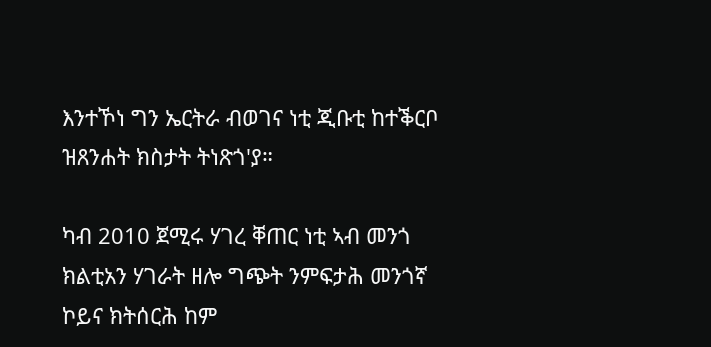እንተኾነ ግን ኤርትራ ብወገና ነቲ ጂቡቲ ከተቕርቦ ዝጸንሐት ክስታት ትነጽጎ'ያ።

ካብ 2010 ጀሚሩ ሃገረ ቐጠር ነቲ ኣብ መንጎ ክልቲአን ሃገራት ዘሎ ግጭት ንምፍታሕ መንጎኛ ኮይና ክትሰርሕ ከም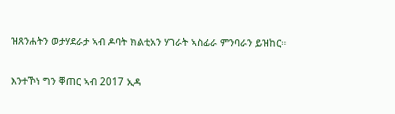ዝጸንሐትን ወታሃደራታ ኣብ ዶባት ክልቲአን ሃገራት ኣስፊራ ምንባራን ይዝከር።

እንተኾነ ግን ቐጠር ኣብ 2017 ኢዳ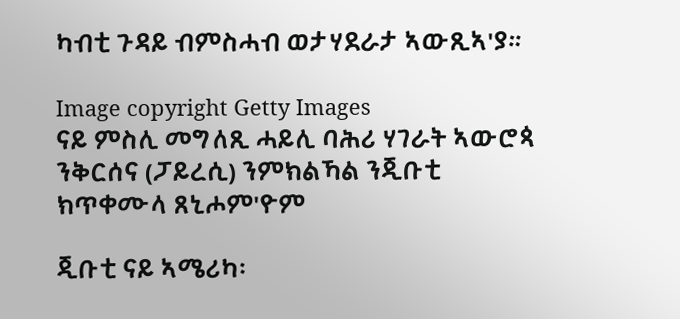ካብቲ ጉዳይ ብምስሓብ ወታሃደራታ ኣውጺኣ'ያ።

Image copyright Getty Images
ናይ ምስሊ መግለጺ ሓይሊ ባሕሪ ሃገራት ኣውሮጳ ንቅርሰና (ፓይረሲ) ንምክልኻል ንጂቡቲ ክጥቀሙላ ጸኒሖም'ዮም

ጂቡቲ ናይ ኣሜሪካ፡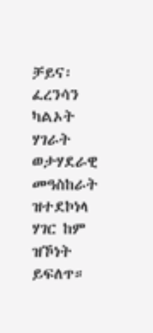ቻይና፡ ፈረንሳን ካልኦት ሃገራት ወታሃደራዊ መዓስከራት ዝተደኮነላ ሃገር ከም ዝኾነት ይፍለጥ።